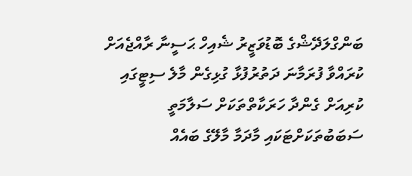ބަންގްލަދޭޝްގެ ބޮޑުވަޒީރު ޝެއިހް ޙަސީނާ ރާއްޖެއަށް ކުރައްވާ ފުރަމާނަ ދަތުރުފުޅާ ގުޅިގެން މާލެ ސިޓީގައި ކުރިއަށް ގެންދާ ހަރަކާތްތަކަށް ސަލާމަތީ ސަބަބުތަކަށްޓަކައި މާދަމާ މާލޭގެ ބައެއް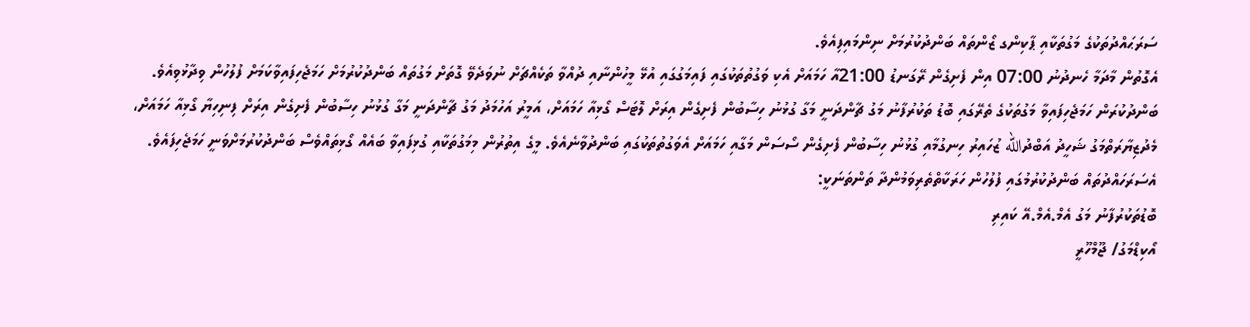ސަރަޙައްދުތަކުގެ މަގުތަކާއި ޕާކިންގ ޒޯންތައް ބަންދުކުރުމަށް ނިންމައިފިއެވެ.
އެގޮތުން މާދަމާ ހެނދުނު 07:00 އިން ފެށިގެން ރޭގަނޑު 21:00އާ ހަމައަށް އެކި ވަގުތުތަކުގައި ފައިމަގުގައި އުޅޭ މީހުންނާއި ދުއްވާ ތަކެއްޗަށް ނުވަދެވޭ ގޮތަށް މަގުތައް ބަންދުކުރުމަށް ހަމަޖެހިފައިވާކަމަށް ފުލުހުން ވިދާޅުވިއެވެ.
ބަންދުކުރަން ހަމަޖެހިފައިވާ މަގުތަކުގެ ތެރޭގައި ބޮޑު ތަކުރުފާނު މަގު ޗާންދަނީ މަގާ ގުޅުނު ހިސާބުން ފެށިގެން އިރަށް ލޮޓަސް ގޯޅިއާ ހަމައަށް، އަމީރު އަހުމަދު މަގު ޗާންދަނީ މަގާ ގުޅުނު ހިސާބުން ފެށިގެން އިރަށް ފިނިހިޔާ ގޯޅިއާ ހަމައަށް، މެދުޒިޔާރަތްމަގު ޝަހީދު އަބްދުالله ޒުހައިރު ހިނގުމާއި ގުޅުނު ހިސާބުން ފެށިގެން ސޯސަން މަގާއި ހަމައަށް އެވަގުތުތަކުގައި ބަންދުވާނެއެވެ. މީގެ އިތުރުން މިމަގުތަކާއި ގުޅިފައިވާ ބައެއް ގޯޅިތައްވެސް ބަންދުކުރުމަށްވަނީ ހަމަޖެހިފައެވެ.
އެސަރަހައްދުތައް ބަންދުކުރުމުގައި ފުލުހުން ހަރަކާތްތެރިވަމުންދާ ތަންތަނަކީ:
ބޮޑުތަކުރުފާނު މަގު އެމް.އެމް.އޭ ކައިރި
އޯކިޑްމަގު/ ޖޫމްހޫރީ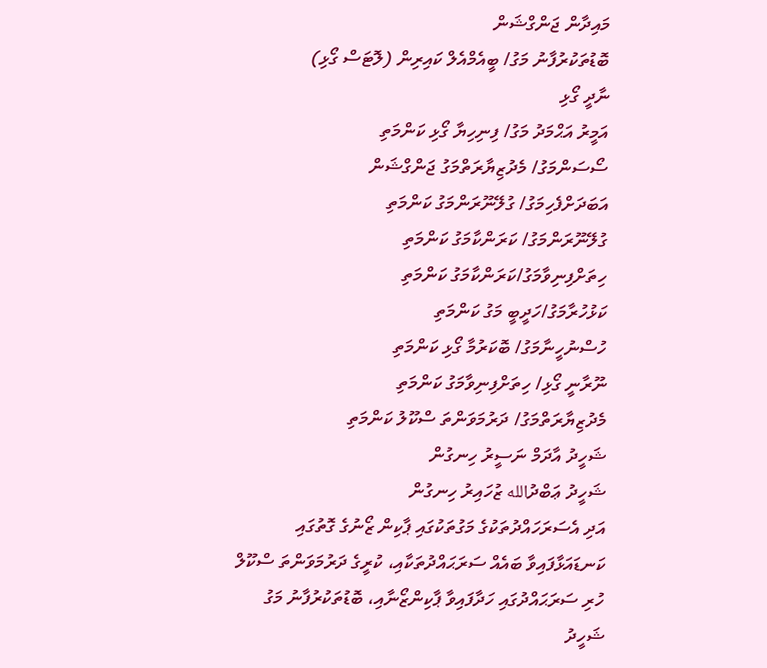މައިދާން ޖަންގްޝަން
ބޮޑުތަކުރުފާނު މަގު/ ބީއެމްއެލް ކައިރިން (ލޮޓަސް ގޯޅި)
ނާދީ ގޯޅި
އަމީރު އަޙްމަދު މަގު/ ފިނިހިޔާ ގޯޅި ކަންމަތި
ސޯސަންމަގު/ މެދުޒިޔާރަތްމަގު ޖަންގްޝަން
އަބަދަށްފެހިމަގު/ ގުލޭނޫރަންމަގު ކަންމަތި
ގުލޭނޫރަންމަގު/ ކަރަންކާމަގު ކަންމަތި
ހިތަށްފިނިވާމަގު/ކަރަންކާމަގު ކަންމަތި
ކަޅުހުރާމަގު/ހަދީބީ މަގު ކަންމަތި
ހުސްނުހީނާމަގު/ ބޮކަރުމާ ގޯޅި ކަންމަތި
ނޫރާނީ ގޯޅި/ ހިތަށްފިނިވާމަގު ކަންމަތި
މެދުޒިޔާރަތްމަގު/ ދަރުމަވަންތަ ސްކޫލު ކަންމަތި
ޝަހީދު އާދަމް ނަސީރު ހިނގުން
ޝަހީދު ޢަބްދުالله ޒުހައިރު ހިނގުން
އަދި އެސަރަހައްދުތަކުގެ މަގުތަކުގައި ޕާކިން ޒޯނުގެ ގޮތުގައި ކަނޑައަޅާފައިވާ ބައެއް ސަރަޙައްދުތަކާއި، ކުރީގެ ދަރުމަވަންތަ ސްކޫލް ހުރި ސަރަޙައްދުގައި ހަދާފައިވާ ޕާކިންޒޯނާއި، ބޮޑުތަކުރުފާނު މަގު ޝަހީދު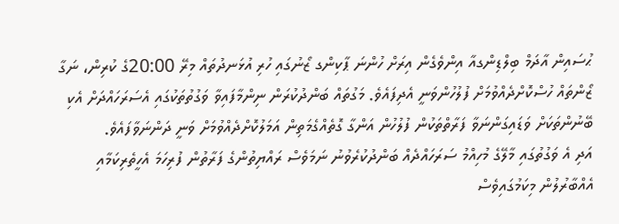ޙުސައިން އާދަމް ބިލްޑިންގއާ އިންވެގެން އިރަށް ހުންނަ ޕާކިންގ ޒޯނުގައި ހުރި އުޅަނދުތައް މިރޭ 20:00ގެ ކުރިން، ނަގާ ޒޯންތައް ހުސްކޮށްދެއްވުމަށް ފުލުހުންވަނީ އެދިފައެވެ. މަގުތައް ބަންދުކުރަން ނިންމާފައިވާ ވަގުތުތަކުގައި އެސަރަހައްދަށް އެކި ބޭނުންތަކަށް ވަޑައިގަންނަވާ ފަރާތްތަކުން ފުލުހުން އަންގާ ގޮތެއްގެމަތިން އަމަލުކޮށްދެއްވުމަށް ވަނީ ދަންނަވާފައެވެ.
އަދި އެ ވަގުތުގައި މާލޭގެ މުހިއްމު ސަރަހައްދެއް ބަންދުކުރެވުނު ނަމަވެސް ރައްޔިތުންގެ ފަރާތުން ފުރިހަމަ އެހީތެރިކަމާއި އެއްބާރުލުން މިކަމުގައިވެސް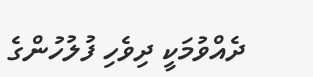ދެއްވުމަކީ ދިވެހި ފުލުހުންގެ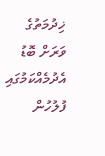ޚިދުމަތުގެ ވަރަށް ބޮޑު އެދުމެއްކަމުގައި ފުލުހުން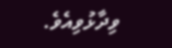ވިދާޅުވިއެވެ.